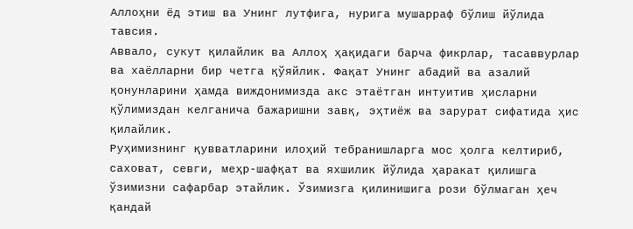Аллоҳни ёд этиш ва Унинг лутфига, нурига мушарраф бўлиш йўлида тавсия.
Аввало, сукут қилайлик ва Аллоҳ ҳақидаги барча фикрлар, тасаввурлар ва хаёлларни бир четга қўяйлик. Фақат Унинг абадий ва азалий қонунларини ҳамда виждонимизда акс этаётган интуитив ҳисларни қўлимиздан келганича бажаришни завқ, эҳтиёж ва зарурат сифатида ҳис қилайлик.
Руҳимизнинг қувватларини илоҳий тебранишларга мос ҳолга келтириб, саховат, севги, меҳр-шафқат ва яхшилик йўлида ҳаракат қилишга ўзимизни сафарбар этайлик. Ўзимизга қилинишига рози бўлмаган ҳеч қандай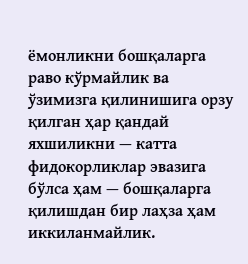ёмонликни бошқаларга раво кўрмайлик ва ўзимизга қилинишига орзу қилган ҳар қандай яхшиликни — катта фидокорликлар эвазига бўлса ҳам — бошқаларга қилишдан бир лаҳза ҳам иккиланмайлик.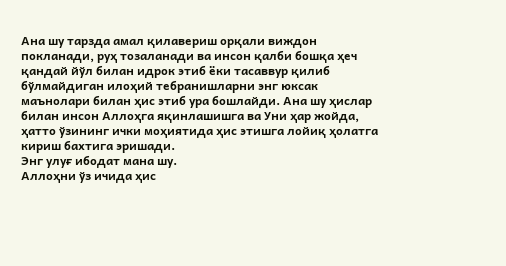Ана шу тарзда амал қилавериш орқали виждон покланади, руҳ тозаланади ва инсон қалби бошқа ҳеч қандай йўл билан идрок этиб ёки тасаввур қилиб бўлмайдиган илоҳий тебранишларни энг юксак маънолари билан ҳис этиб ура бошлайди. Ана шу ҳислар билан инсон Аллоҳга яқинлашишга ва Уни ҳар жойда, ҳатто ўзининг ички моҳиятида ҳис этишга лойиқ ҳолатга кириш бахтига эришади.
Энг улуғ ибодат мана шу.
Аллоҳни ўз ичида ҳис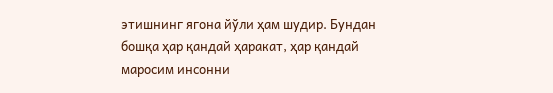этишнинг ягона йўли ҳам шудир. Бундан бошқа ҳар қандай ҳаракат, ҳар қандай маросим инсонни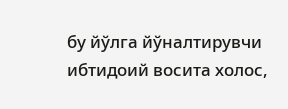бу йўлга йўналтирувчи ибтидоий восита холос,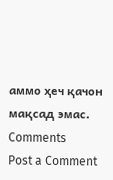аммо ҳеч қачон мақсад эмас.
Comments
Post a Comment